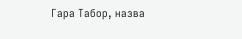Гара Табор, назва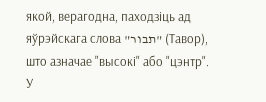якой, верагодна, паходзіць ад яўрэйскага слова "תבור" (Тавор), што азначае "высокі" або "цэнтр". У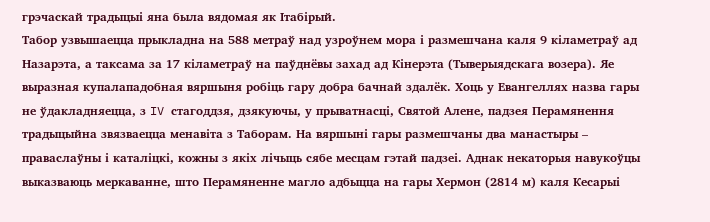грэчаскай традыцыі яна была вядомая як Ітабірый.
Табор узвышаецца прыкладна на 588 метраў над узроўнем мора і размешчана каля 9 кіламетраў ад Назарэта, а таксама за 17 кіламетраў на паўднёвы захад ад Кінерэта (Тыверыядскага возера). Яе выразная купалападобная вяршыня робіць гару добра бачнай здалёк. Хоць у Евангеллях назва гары не ўдакладняецца, з IV стагоддзя, дзякуючы, у прыватнасці, Святой Алене, падзея Перамянення традыцыйна звязваецца менавіта з Таборам. На вяршыні гары размешчаны два манастыры – праваслаўны і каталіцкі, кожны з якіх лічыць сябе месцам гэтай падзеі. Аднак некаторыя навукоўцы выказваюць меркаванне, што Перамяненне магло адбыцца на гары Хермон (2814 м) каля Кесарыі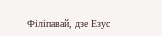Філіпавай, дзе Езус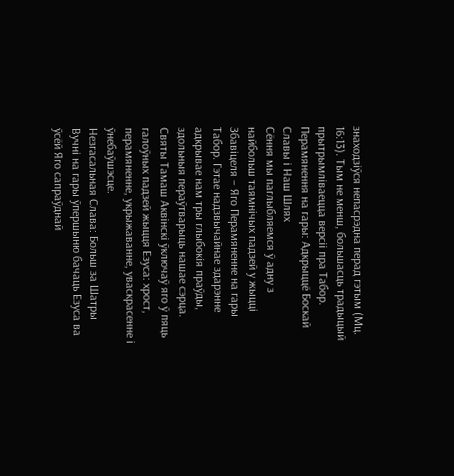знаходзіўся непасрэдна перад гэтым (Мц. 16:13). Тым не менш, большасць традыцый прытрымліваецца версіі пра Табор.
Перамянення на гары: Адкрыццё Боскай Славы і Наш Шлях
Сёння мы паглыбляемся ў адну з найбольш таямнічых падзей у жыцці Збавіцеля – Яго Перамяненне на гары Табор. Гэтае надзвычайнае здарэнне адкрывае нам тры глыбокія праўды, здольныя пераўтварыць нашае сэрца. Святы Тамаш Аквінскі ўключаў яго ў пяць галоўных падзей жыцця Езуса: хрост, перамяненне, укрыжаванне, уваскрасенне і ўнебаўшэсце.
Незгасальная Слава: Больш за Шатры
Вучні на гары ўпершыню бачаць Езуса ва ўсёй Яго сапраўднай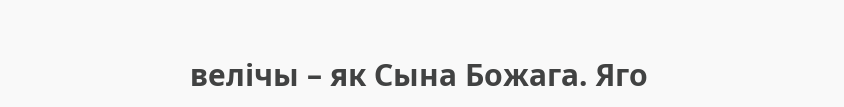велічы – як Сына Божага. Яго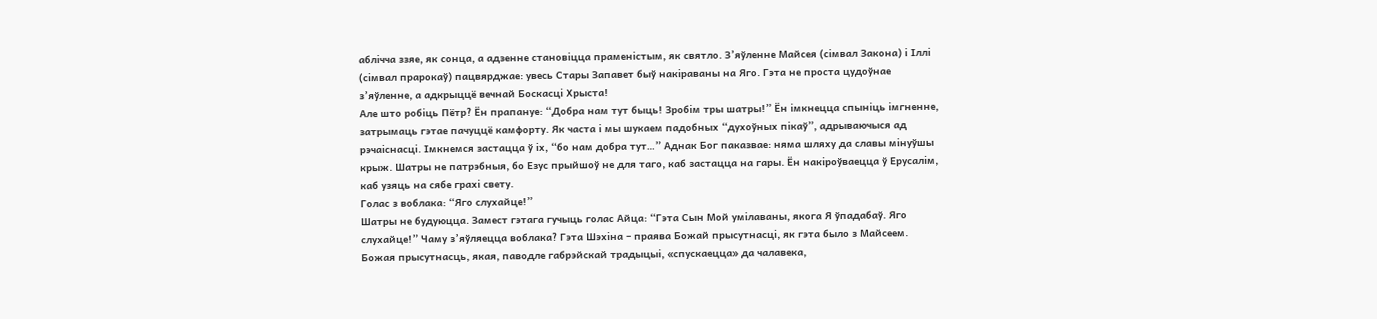аблічча ззяе, як сонца, а адзенне становіцца праменістым, як святло. З’яўленне Майсея (сімвал Закона) і Іллі (сімвал прарокаў) пацвярджае: увесь Стары Запавет быў накіраваны на Яго. Гэта не проста цудоўнае з’яўленне, а адкрыццё вечнай Боскасці Хрыста!
Але што робіць Пётр? Ён прапануе: “Добра нам тут быць! Зробім тры шатры!” Ён імкнецца спыніць імгненне, затрымаць гэтае пачуццё камфорту. Як часта і мы шукаем падобных “духоўных пікаў”, адрываючыся ад рэчаіснасці. Імкнемся застацца ў іх, “бо нам добра тут…” Аднак Бог паказвае: няма шляху да славы мінуўшы крыж. Шатры не патрэбныя, бо Езус прыйшоў не для таго, каб застацца на гары. Ён накіроўваецца ў Ерусалім, каб узяць на сябе грахі свету.
Голас з воблака: “Яго слухайце!”
Шатры не будуюцца. Замест гэтага гучыць голас Айца: “Гэта Сын Мой умілаваны, якога Я ўпадабаў. Яго слухайце!” Чаму з’яўляецца воблака? Гэта Шэхіна – праява Божай прысутнасці, як гэта было з Майсеем. Божая прысутнасць, якая, паводле габрэйскай традыцыі, «спускаецца» да чалавека,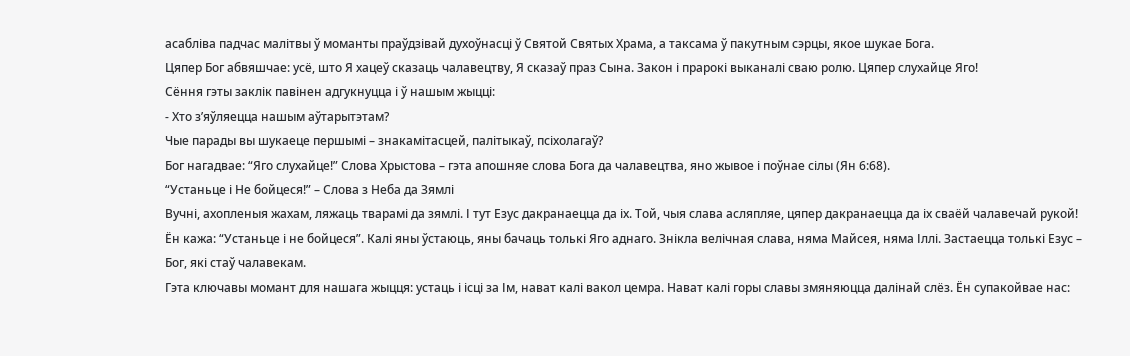асабліва падчас малітвы ў моманты праўдзівай духоўнасці ў Святой Святых Храма, а таксама ў пакутным сэрцы, якое шукае Бога.
Цяпер Бог абвяшчае: усё, што Я хацеў сказаць чалавецтву, Я сказаў праз Сына. Закон і прарокі выканалі сваю ролю. Цяпер слухайце Яго!
Сёння гэты заклік павінен адгукнуцца і ў нашым жыцці:
- Хто з’яўляецца нашым аўтарытэтам?
Чые парады вы шукаеце першымі – знакамітасцей, палітыкаў, псіхолагаў?
Бог нагадвае: “Яго слухайце!” Слова Хрыстова – гэта апошняе слова Бога да чалавецтва, яно жывое і поўнае сілы (Ян 6:68).
“Устаньце і Не бойцеся!” – Слова з Неба да Зямлі
Вучні, ахопленыя жахам, ляжаць тварамі да зямлі. І тут Езус дакранаецца да іх. Той, чыя слава асляпляе, цяпер дакранаецца да іх сваёй чалавечай рукой! Ён кажа: “Устаньце і не бойцеся”. Калі яны ўстаюць, яны бачаць толькі Яго аднаго. Знікла велічная слава, няма Майсея, няма Іллі. Застаецца толькі Езус – Бог, які стаў чалавекам.
Гэта ключавы момант для нашага жыцця: устаць і ісці за Ім, нават калі вакол цемра. Нават калі горы славы змяняюцца далінай слёз. Ён супакойвае нас: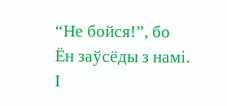“Не бойся!”, бо Ён заўсёды з намі. І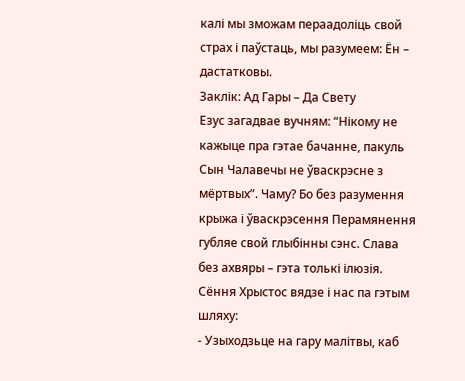калі мы зможам пераадоліць свой страх і паўстаць, мы разумеем: Ён – дастатковы.
Заклік: Ад Гары – Да Свету
Езус загадвае вучням: “Нікому не кажыце пра гэтае бачанне, пакуль Сын Чалавечы не ўваскрэсне з мёртвых”. Чаму? Бо без разумення крыжа і ўваскрэсення Перамянення губляе свой глыбінны сэнс. Слава без ахвяры – гэта толькі ілюзія.
Сёння Хрыстос вядзе і нас па гэтым шляху:
- Узыходзьце на гару малітвы, каб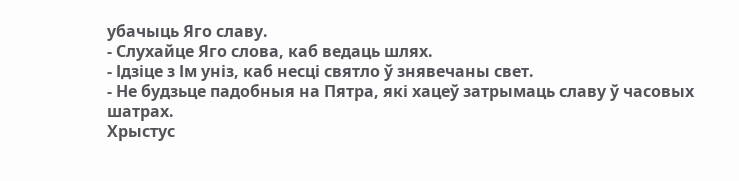убачыць Яго славу.
- Слухайце Яго слова, каб ведаць шлях.
- Ідзіце з Ім уніз, каб несці святло ў знявечаны свет.
- Не будзьце падобныя на Пятра, які хацеў затрымаць славу ў часовых шатрах.
Хрыстус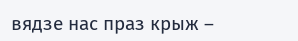вядзе нас праз крыж –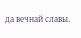да вечнай славы.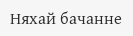Няхай бачанне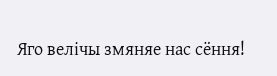Яго велічы змяняе нас сёння!